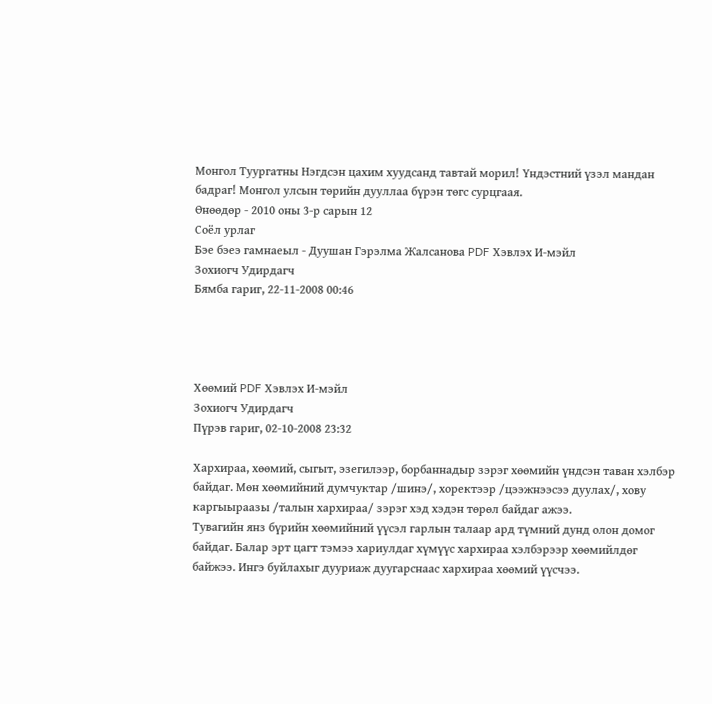Монгол Туургатны Нэгдсэн цахим хуудсанд тавтай морил! Үндэстний үзэл мандан бадраг! Монгол улсын төрийн дууллаа бүрэн төгс сурцгаая.
Өнөөдөр - 2010 оны 3-р сарын 12
Соёл урлаг
Бэе бэеэ гамнаеыл - Дуушан Гэрэлма Жалсанова PDF Хэвлэх И-мэйл
Зохиогч Удирдагч
Бямба гариг, 22-11-2008 00:46




Xөөмий PDF Хэвлэх И-мэйл
Зохиогч Удирдагч
Пүрэв гариг, 02-10-2008 23:32

Хархираа, хөөмий, сыгыт, эзегилээр, борбаннадыр зэрэг хөөмийн үндсэн таван хэлбэр байдаг. Мөн хөөмийний думчуктар /шинэ/, хоректээр /цээжнээсээ дуулах/, хову каргыыраазы /талын хархираа/ зэрэг хэд хэдэн төрөл байдаг ажээ.
Тувагийн янз бүрийн хөөмийний үүсэл гарлын талаар ард түмний дунд олон домог байдаг. Балар эрт цагт тэмээ хариулдаг хүмүүс хархираа хэлбэрээр хөөмийлдөг байжээ. Ингэ буйлахыг дууриаж дуугарснаас хархираа хөөмий үүсчээ.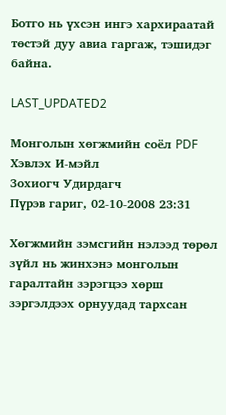Ботго нь үхсэн ингэ хархираатай төстэй дуу авиа гаргаж, тэшидэг байна.

LAST_UPDATED2

Монголын хөгжмийн соёл PDF Хэвлэх И-мэйл
Зохиогч Удирдагч
Пүрэв гариг, 02-10-2008 23:31

Хөгжмийн зэмсгийн нэлээд төрөл зүйл нь жинхэнэ монголын гаралтайн зэрэгцээ хөрш зэргэлдээх орнуудад тархсан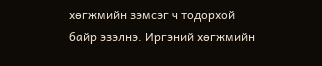хөгжмийн зэмсэг ч тодорхой байр эзэлнэ. Иргэний хөгжмийн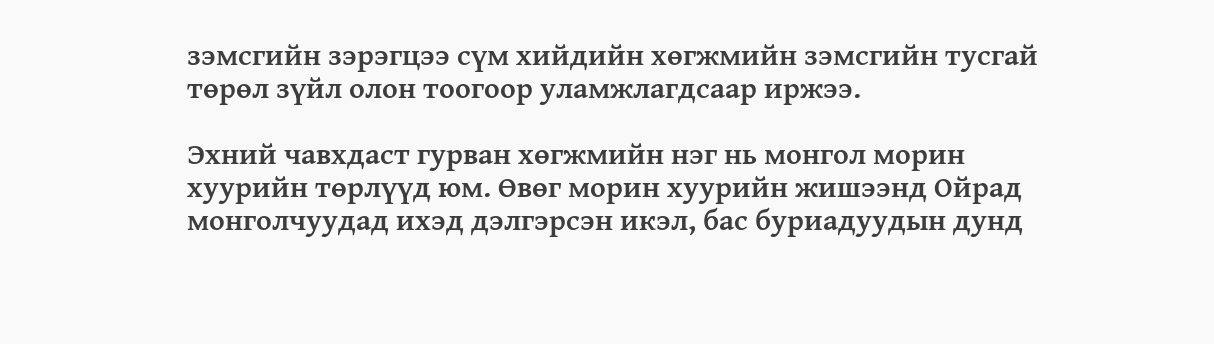зэмсгийн зэрэгцээ сүм хийдийн хөгжмийн зэмсгийн тусгай төрөл зүйл олон тоогоор уламжлагдсаар иржээ.

Эхний чавхдаст гурван хөгжмийн нэг нь монгол морин хуурийн төрлүүд юм. Өвөг морин хуурийн жишээнд Ойрад монголчуудад ихэд дэлгэрсэн икэл, бас буриадуудын дунд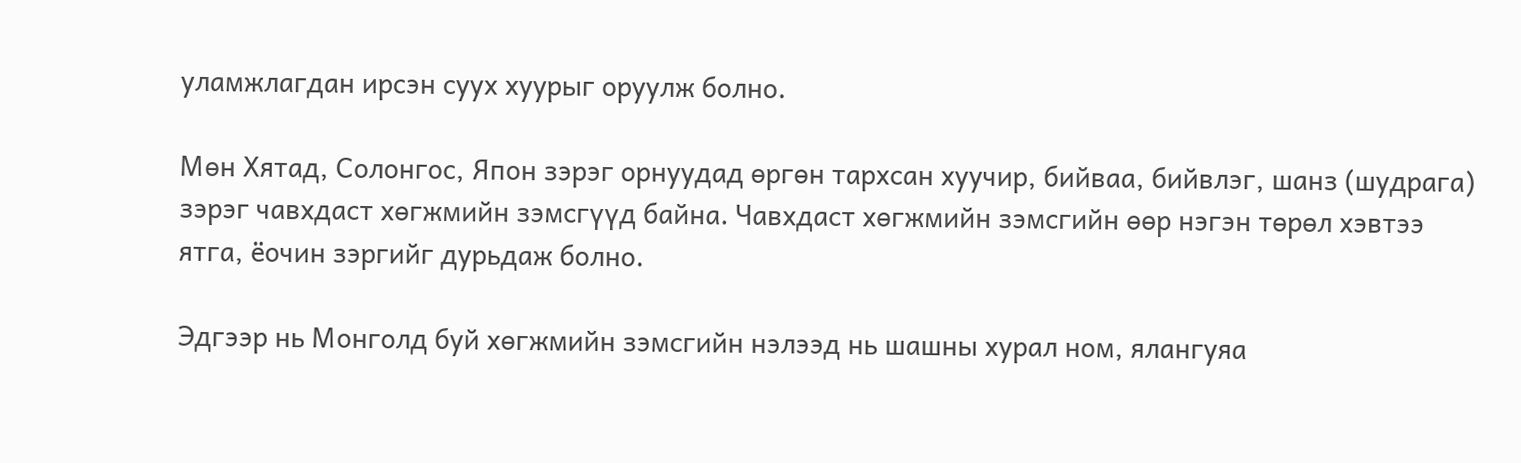уламжлагдан ирсэн суух хуурыг оруулж болно.

Мөн Хятад, Солонгос, Япон зэрэг орнуудад өргөн тархсан хуучир, бийваа, бийвлэг, шанз (шудрага) зэрэг чавхдаст хөгжмийн зэмсгүүд байна. Чавхдаст хөгжмийн зэмсгийн өөр нэгэн төрөл хэвтээ ятга, ёочин зэргийг дурьдаж болно.

Эдгээр нь Монголд буй хөгжмийн зэмсгийн нэлээд нь шашны хурал ном, ялангуяа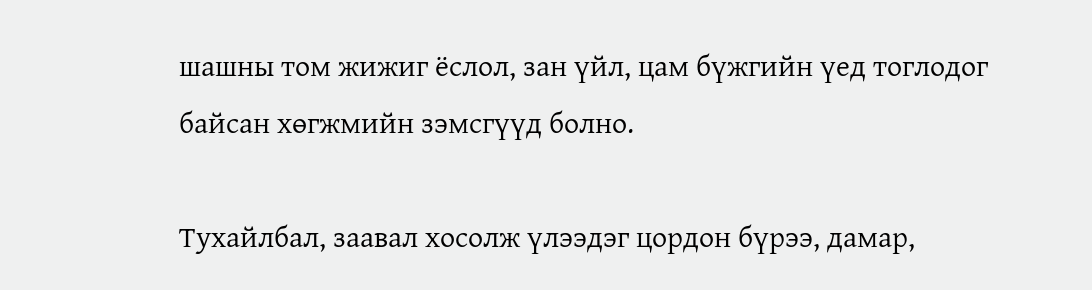шашны том жижиг ёслол, зан үйл, цам бүжгийн үед тоглодог байсан хөгжмийн зэмсгүүд болно.

Тухайлбал, заавал хосолж үлээдэг цордон бүрээ, дамар,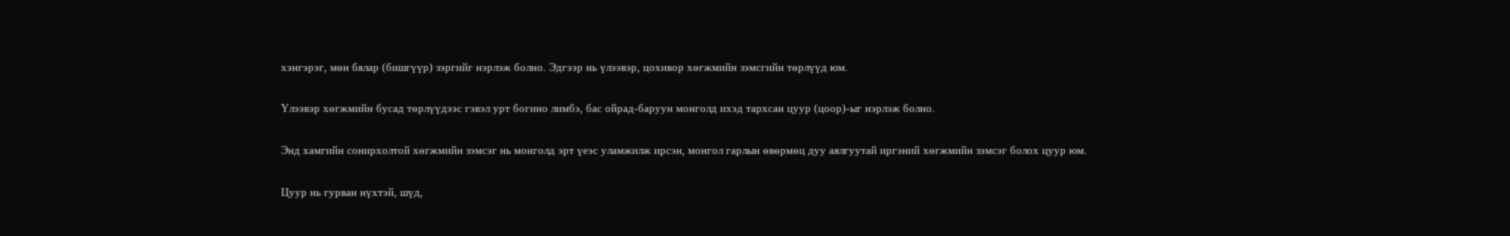хэнгэрэг, мөн бялар (бишгүүр) зэргийг нэрлэж болно. Эдгээр нь үлээвэр, цохивор хөгжмийн зэмсгийн төрлүүд юм.

Үлээвэр хөгжмийн бусад төрлүүдээс гэвэл урт богино лимбэ, бас ойрад-баруун монголд ихэд тархсан цуур (цоор)-ыг нэрлэж болно.

Энд хамгийн сонирхолтой хөгжмийн зэмсэг нь монголд эрт үеэс уламжилж ирсэн, монгол гарлын өвөрмөц дуу аялгуутай иргэний хөгжмийн зэмсэг болох цуур юм.

Цуур нь гурван нүхтэй, шүд,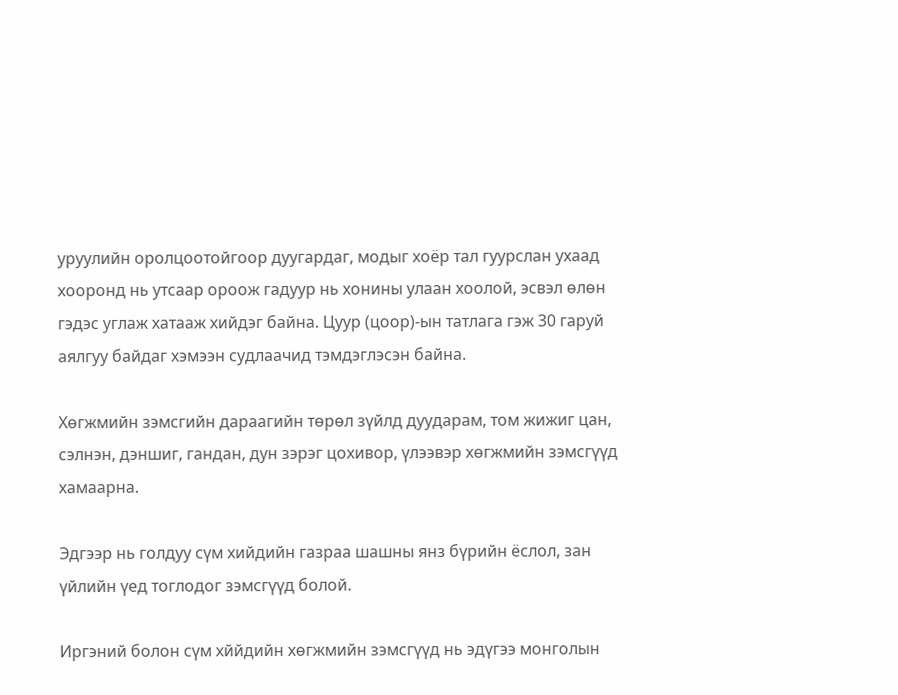уруулийн оролцоотойгоор дуугардаг, модыг хоёр тал гуурслан ухаад хооронд нь утсаар ороож гадуур нь хонины улаан хоолой, эсвэл өлөн гэдэс углаж хатааж хийдэг байна. Цуур (цоор)-ын татлага гэж 30 гаруй аялгуу байдаг хэмээн судлаачид тэмдэглэсэн байна.

Хөгжмийн зэмсгийн дараагийн төрөл зүйлд дуударам, том жижиг цан, сэлнэн, дэншиг, гандан, дун зэрэг цохивор, үлээвэр хөгжмийн зэмсгүүд хамаарна.

Эдгээр нь голдуу сүм хийдийн газраа шашны янз бүрийн ёслол, зан үйлийн үед тоглодог зэмсгүүд болой.

Иргэний болон сүм хййдийн хөгжмийн зэмсгүүд нь эдүгээ монголын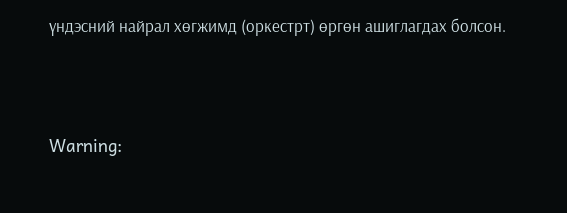үндэсний найрал хөгжимд (оркестрт) өргөн ашиглагдах болсон.





Warning: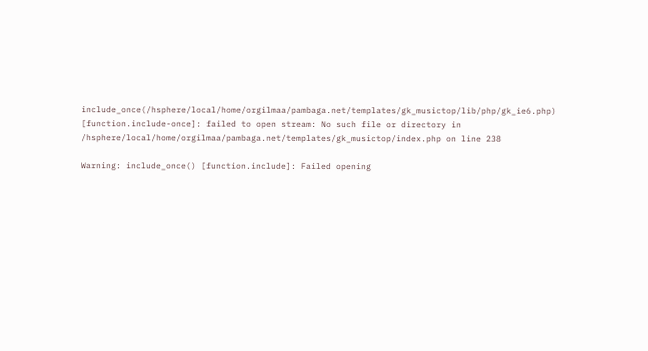include_once(/hsphere/local/home/orgilmaa/pambaga.net/templates/gk_musictop/lib/php/gk_ie6.php) [function.include-once]: failed to open stream: No such file or directory in /hsphere/local/home/orgilmaa/pambaga.net/templates/gk_musictop/index.php on line 238

Warning: include_once() [function.include]: Failed opening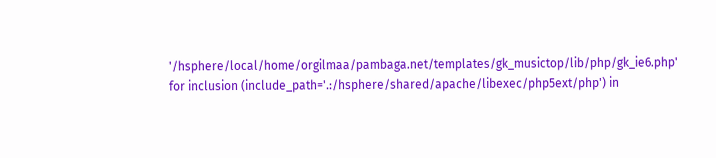'/hsphere/local/home/orgilmaa/pambaga.net/templates/gk_musictop/lib/php/gk_ie6.php' for inclusion (include_path='.:/hsphere/shared/apache/libexec/php5ext/php') in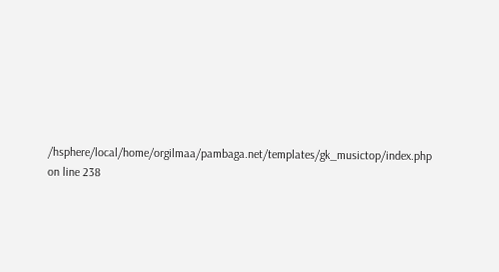/hsphere/local/home/orgilmaa/pambaga.net/templates/gk_musictop/index.php on line 238